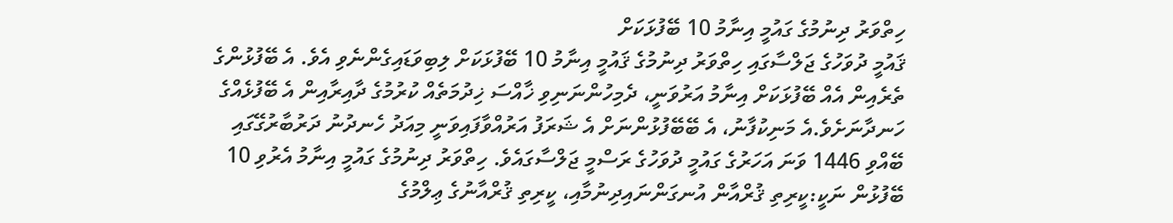ހިތްވަރު ދިނުމުގެ ގައުމީ އިނާމު 10 ބޭފުޅަކަށް
ޤައުމީ ދުވަހުގެ ޖަލްސާގައި ހިތްވަރު ދިނުމުގެ ޤައުމީ އިނާމު 10 ބޭފުޅަކަށް ލިބިވަޑައިގެންނެވި އެވެ. އެ ބޭފުޅުންގެ ތެރެއިން އެއް ބޭފުޅަކަށް އިނާމު އަރުވަނީ، ދެމިހުންނަނިވި ޚާއްސަ ޚިދުމަތެއް ކުރުމުގެ ދާއިރާއިން އެ ބޭފުޅެއްގެ ހަނދާނަށެވެ.އެ މަނިކުފާނު، އެ ބޭބޭފުޅުންނަށް އެ ޝަރަފު އަރުއްވާފައިވަނީ މިއަދު ހެނދުނު ދަރުބާރުގޭގައި ބޭއްވި 1446 ވަނަ އަހަރުގެ ގައުމީ ދުވަހުގެ ރަސްމީ ޖަލްސާގައެވެ. ހިތްވަރު ދިނުމުގެ ގައުމީ އިނާމު އެރުވި 10 ބޭފުޅުން ނަކީ:ކީރިތި ޤުރްއާން އުނގަންނައިދިނުމާއި، ކީރިތި ޤުރްއާނުގެ ޢިލްމުގެ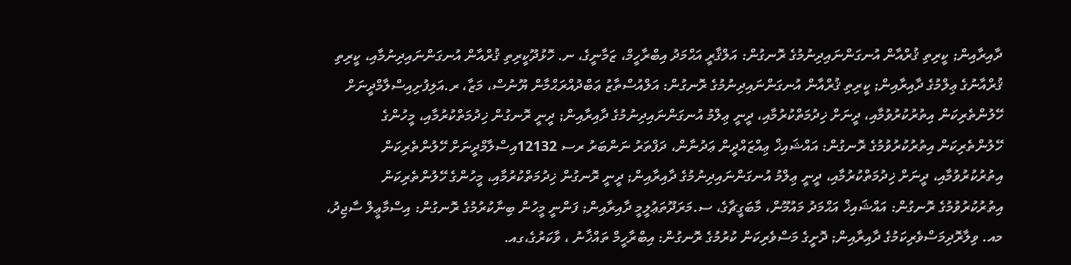ދާއިރާއިން; ކީރިތި ޤުރްއާން އުނގަންނައިދިނުމުގެ ރޮނގުން: އަލްޤާރީ އަޙްމަދު އިބްރާހީމް، ޒަމާނީގެ، ނ. ހޮޅުދޫކީރިތި ޤުރްއާން އުނގަންނައިދިނުމާއި، ކީރިތި ޤުރްއާނުގެ ޢިލްމުގެ ދާއިރާއިން; ކީރިތި ޤުރްއާން އުނގަންނައިދިނުމުގެ ރޮނގުން: އަލްއުސްތާޒު ޢަބްދުއްރަޙްމާން ޔޫނުސް، މަޒާ، ރ.އަލިފުށިއިސްލާމްދީނަށް ހޭލުންތެރިކަން އިތުރުކުރުވުމާއި، ދީނަށް ޚިދުމަތްކުރުމާއި، ދީނީ ޢިލްމު އުނގަންނައިދިނުމުގެ ދާއިރާއިން; ދީނީ ރޮނގުން ޚިދުމަތްކުރުމާއި، މީހުންގެ ހޭލުންތެރިކަން އިތުރުކުރުވުމުގެ ރޮނގުން: އައްޝައިޚް ޢިއްޒައްދީން ޢަދުނާން، ދަފްތަރު ނަންބަރު ރސ 12132އިސްލާމްދީނަށް ހޭލުންތެރިކަން އިތުރުކުރުވުމާއި، ދީނަށް ޚިދުމަތްކުރުމާއި، ދީނީ ޢިލްމު އުނގަންނައިދިނުމުގެ ދާއިރާއިން; ދީނީ ރޮނގުން ޚިދުމަތްކުރުމާއި، މީހުންގެ ހޭލުންތެރިކަން އިތުރުކުރުވުމުގެ ރޮނގުން: އައްޝައިޚް އަޙްމަދު މައުމޫން، މާބަގީޗާގެ، ސ.މަރަދޫތަޢުލީމީ ދާއިރާއިން; ފަންނީ މީހުން ބިނާކުރުމުގެ ރޮނގުން: އިސްމާޢީލް ސާޖިދު، މއ. ވިލާރޮދިމަސްވެރިކަމުގެ ދާއިރާއިން; ދޮށީގެ މަސްވެރިކަން ކުރުމުގެ ރޮނގުން: އިބްރާހީމް ތައްޚާނު ، ވާކަރުގެ،ގއ.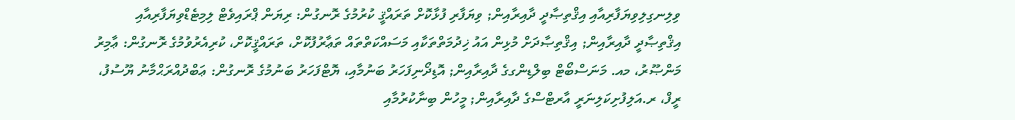ވިލިނގިލިވިޔަފާރިއާއި އިޤްތިޞާދީ ދާއިރާއިން; ވިޔަފާރި ފުޅާކޮށް ތަރައްޤީ ކުރުމުގެ ރޮނގުން: ރިޔަން ޕްރައިވެޓް ލިމިޓެޑްވިޔަފާރިއާއި އިޤްތިޞާދީ ދާއިރާއިން; އިޤްތިޞާދަށް މުޅިން އައު ޚިދުމަތްތަކާއި މަސައްކަތްތައް ތަޢާރުފުކޮށް، ތަރައްޤީކޮށް، ކުރިއެރުވުމުގެ ރޮނގުން: ޢާމިރު މަންޞޫރު، މއ. މަނަސްބޯޓް ބިލްޑިންގގެ ދާއިރާއިން; އޮޑިދޯނިފަހަރު ބަނުމާއި، ޔޮޓްފަހަރު ބަނުމުގެ ރޮނގުން: ޢަބްދުއްރަޙްމާނު ޔޫސުފު، ރީފް، ރ.އަލިފުށިކަލިނަރީ އާރޓްސްގެ ދާއިރާއިން; މީހުން ބިނާކުރުމާއި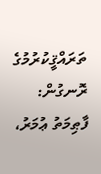ތަރައްޤީކުރުމުގެ ރޮނގުން: ފާޠިމަތު ޢުމަރު،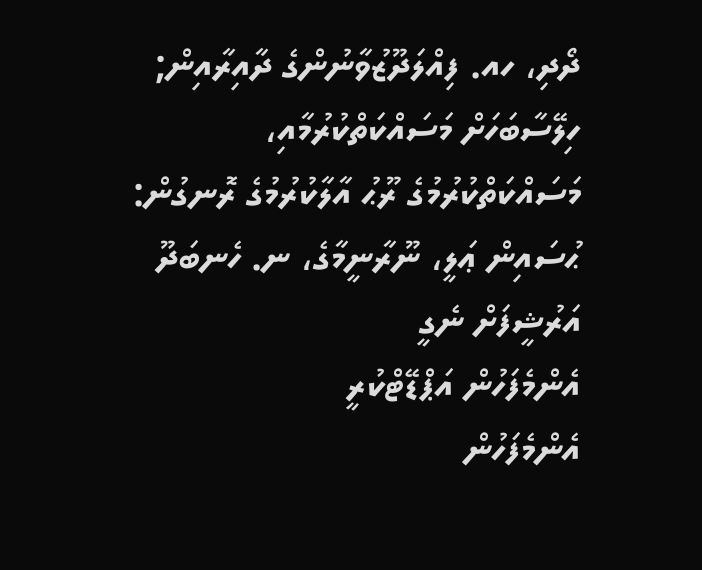ދޯދި، ހއ. ފިއްލަދޫޒުވާނުންގެ ދާއިރާއިން; ހިލޭސާބަހަށް މަސައްކަތްކުރުމާއި، މަސައްކަތްކުރުމުގެ ރޫޙު އާލާކުރުމުގެ ރޮނގުން: ޙުސައިން ޢަލީ، ނޫރާނީމާގެ، ނ. ހެނބަދޫ
އަރުޝީފަށް ނެގީ
އެންމެފަހުން އަޕްޑޭޓްކުރީ
އެންމެފަހުން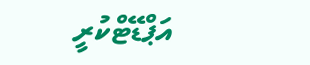އަޕްޑޭޓްކުރީ